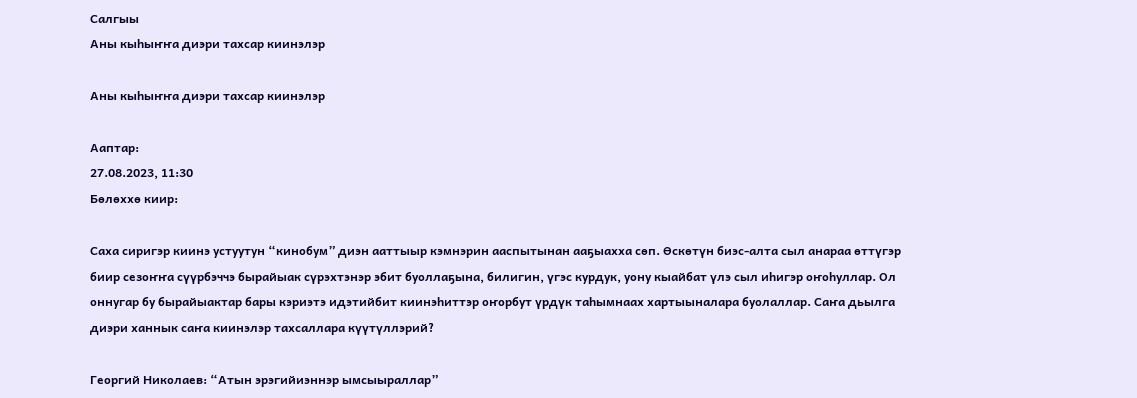Салгыы
Аны кыһыҥҥа диэри тахсар киинэлэр

Аны кыһыҥҥа диэри тахсар киинэлэр

Ааптар:
27.08.2023, 11:30
Бөлөххө киир:

Саха сиригэр киинэ устуутун “кинобум” диэн ааттыыр кэмнэрин ааспытынан ааҕыахха сөп. Өскөтүн биэс-алта сыл анараа өттүгэр биир сезоҥҥа сүүрбэччэ бырайыак сүрэхтэнэр эбит буоллаҕына, билигин, үгэс курдук, уону кыайбат үлэ сыл иһигэр оҥоһуллар. Ол оннугар бу бырайыактар бары кэриэтэ идэтийбит киинэһиттэр оҥорбут үрдүк таһымнаах хартыыналара буолаллар. Саҥа дьылга диэри ханнык саҥа киинэлэр тахсаллара күүтүллэрий?

Георгий Николаев: “Атын эрэгийиэннэр ымсыыраллар”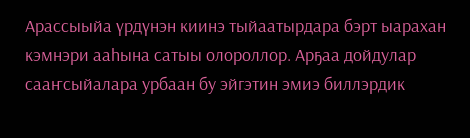Арассыыйа үрдүнэн киинэ тыйаатырдара бэрт ыарахан кэмнэри ааһына сатыы олороллор. Арҕаа дойдулар сааҥсыйалара урбаан бу эйгэтин эмиэ биллэрдик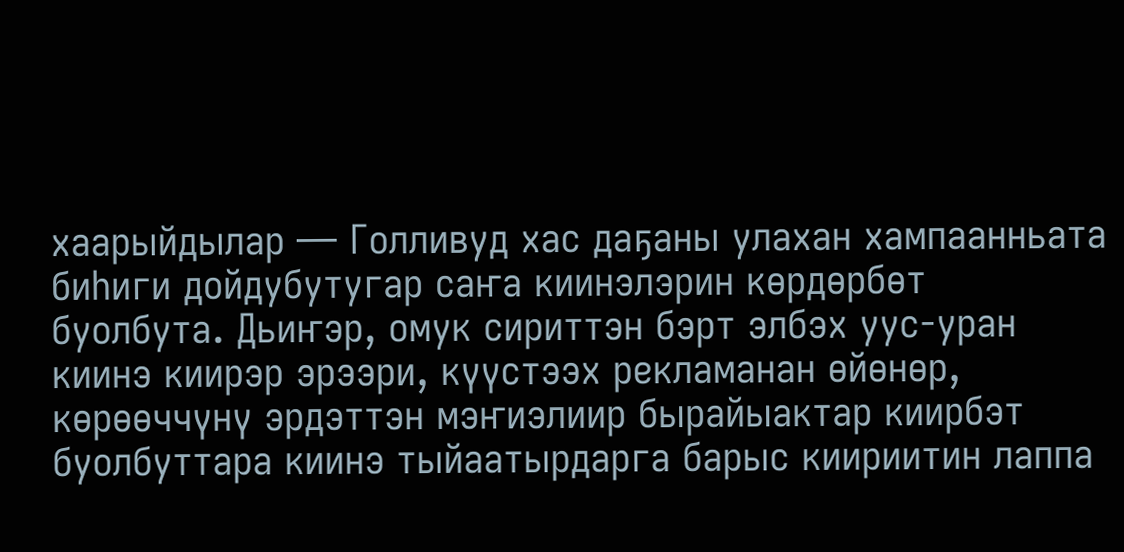хаарыйдылар — Голливуд хас даҕаны улахан хампаанньата биһиги дойдубутугар саҥа киинэлэрин көрдөрбөт буолбута. Дьиҥэр, омук сириттэн бэрт элбэх уус-уран киинэ киирэр эрээри, күүстээх рекламанан өйөнөр, көрөөччүнү эрдэттэн мэҥиэлиир бырайыактар киирбэт буолбуттара киинэ тыйаатырдарга барыс киириитин лаппа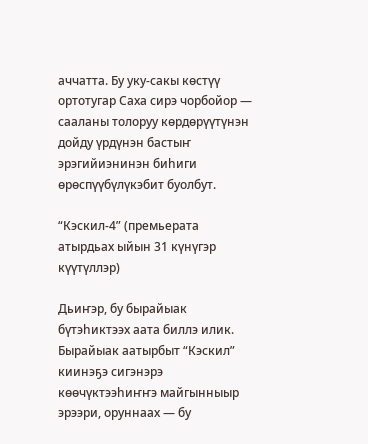аччатта. Бу уку-сакы көстүү ортотугар Саха сирэ чорбойор — сааланы толоруу көрдөрүүтүнэн дойду үрдүнэн бастыҥ эрэгийиэнинэн биһиги өрөспүүбүлүкэбит буолбут.

“Кэскил‑4” (премьерата атырдьах ыйын 31 күнүгэр күүтүллэр)

Дьиҥэр, бу бырайыак бүтэһиктээх аата биллэ илик. Бырайыак аатырбыт “Кэскил” киинэҕэ сигэнэрэ көөчүктээһиҥҥэ майгынныыр эрээри, оруннаах — бу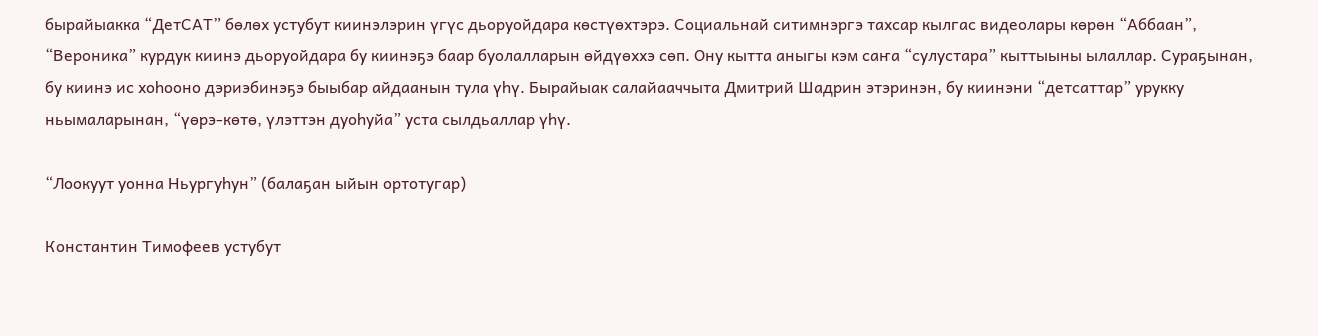бырайыакка “ДетСАТ” бөлөх устубут киинэлэрин үгүс дьоруойдара көстүөхтэрэ. Социальнай ситимнэргэ тахсар кылгас видеолары көрөн “Аббаан”, “Вероника” курдук киинэ дьоруойдара бу киинэҕэ баар буолалларын өйдүөххэ сөп. Ону кытта аныгы кэм саҥа “сулустара” кыттыыны ылаллар. Сураҕынан, бу киинэ ис хоһооно дэриэбинэҕэ быыбар айдаанын тула үһү. Бырайыак салайааччыта Дмитрий Шадрин этэринэн, бу киинэни “детсаттар” урукку ньымаларынан, “үөрэ-көтө, үлэттэн дуоһуйа” уста сылдьаллар үһү.

“Лоокуут уонна Ньургуһун” (балаҕан ыйын ортотугар)

Константин Тимофеев устубут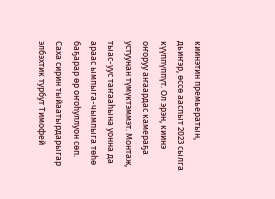киинэтин премьератын, дьиҥэр, өссө ааспыт 2023 сылга күүппүппүт. Ол эрэн, киинэ оҥоруу аҥаардас камераҕа устуунан түмүктэммэт. Монтаж, тыас-уус таҥааһына уонна да араас ымпыга-чымпыга төһө баҕарар өр оҥоһуллуон сөп. Саха сирин тыйаатырдарыгар элбэхтик турбут Тимофей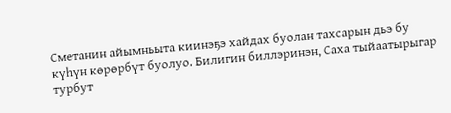Сметанин айымньыта киинэҕэ хайдах буолан тахсарын дьэ бу күһүн көрөрбүт буолуо. Билигин биллэринэн, Саха тыйаатырыгар турбут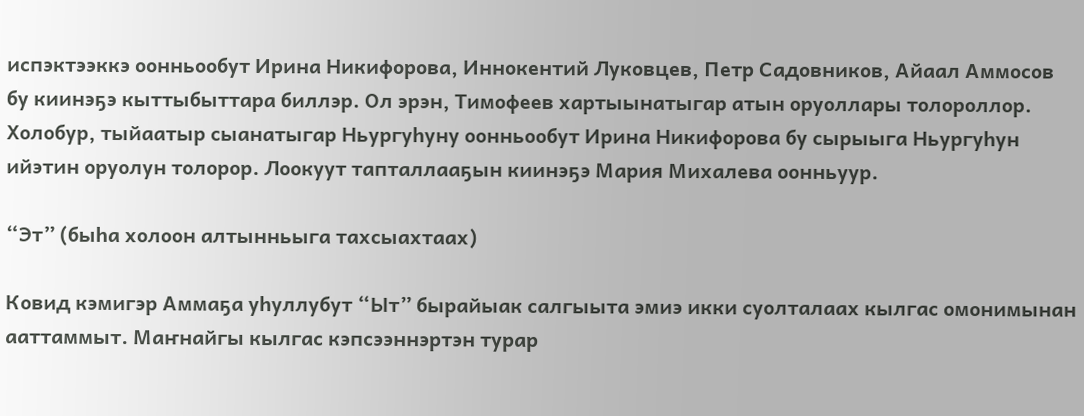испэктээккэ оонньообут Ирина Никифорова, Иннокентий Луковцев, Петр Садовников, Айаал Аммосов бу киинэҕэ кыттыбыттара биллэр. Ол эрэн, Тимофеев хартыынатыгар атын оруоллары толороллор. Холобур, тыйаатыр сыанатыгар Ньургуһуну оонньообут Ирина Никифорова бу сырыыга Ньургуһун ийэтин оруолун толорор. Лоокуут тапталлааҕын киинэҕэ Мария Михалева оонньуур.

“Эт” (быһа холоон алтынньыга тахсыахтаах)

Ковид кэмигэр Аммаҕа уһуллубут “Ыт” бырайыак салгыыта эмиэ икки суолталаах кылгас омонимынан ааттаммыт. Маҥнайгы кылгас кэпсээннэртэн турар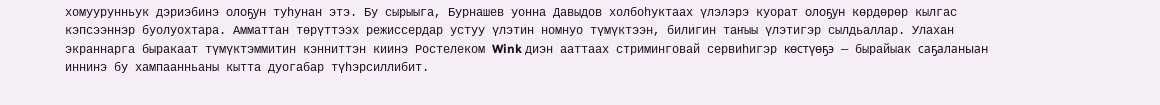хомуурунньук дэриэбинэ олоҕун туһунан этэ. Бу сырыыга, Бурнашев уонна Давыдов холбоһуктаах үлэлэрэ куорат олоҕун көрдөрөр кылгас кэпсээннэр буолуохтара. Амматтан төрүттээх режиссердар устуу үлэтин номнуо түмүктээн, билигин таҥыы үлэтигэр сылдьаллар. Улахан экраннарга быракаат түмүктэммитин кэнниттэн киинэ Ростелеком Wink диэн ааттаах стриминговай сервиһигэр көстүөҕэ — бырайыак саҕаланыан иннинэ бу хампаанньаны кытта дуогабар түһэрсиллибит.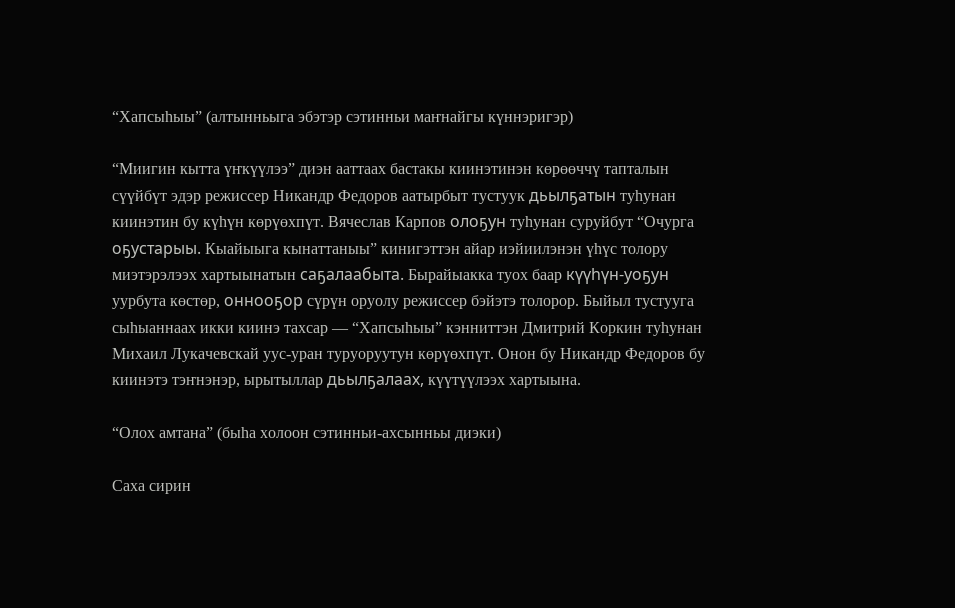“Хапсыһыы” (алтынньыга эбэтэр сэтинньи маҥнайгы күннэригэр)

“Миигин кытта үҥкүүлээ” диэн ааттаах бастакы киинэтинэн көрөөччү тапталын сүүйбүт эдэр режиссер Никандр Федоров аатырбыт тустуук дьылҕатын туһунан киинэтин бу күһүн көрүөхпүт. Вячеслав Карпов олоҕун туһунан суруйбут “Очурга оҕустарыы. Кыайыыга кынаттаныы” кинигэттэн айар иэйиилэнэн үһүс толору миэтэрэлээх хартыынатын саҕалаабыта. Бырайыакка туох баар күүһүн-уоҕун уурбута көстөр, оннооҕор сүрүн оруолу режиссер бэйэтэ толорор. Быйыл тустууга сыһыаннаах икки киинэ тахсар — “Хапсыһыы” кэнниттэн Дмитрий Коркин туһунан Михаил Лукачевскай уус-уран туруоруутун көрүөхпүт. Онон бу Никандр Федоров бу киинэтэ тэҥнэнэр, ырытыллар дьылҕалаах, күүтүүлээх хартыына.

“Олох амтана” (быһа холоон сэтинньи-ахсынньы диэки)

Саха сирин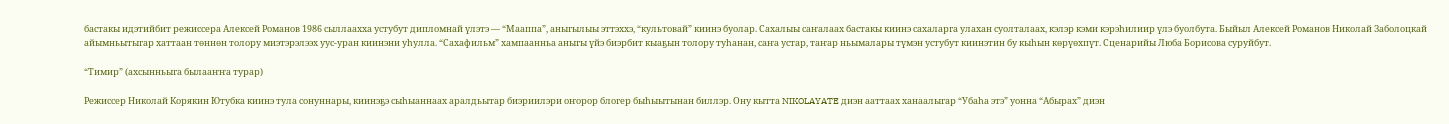бастакы идэтийбит режиссера Алексей Романов 1986 сыллаахха устубут дипломнай үлэтэ — “Мааппа”, аныгылыы эттэххэ, “культовай” киинэ буолар. Сахалыы саҥалаах бастакы киинэ сахаларга улахан суолталаах, кэлэр кэми кэрэһилиир үлэ буолбута. Быйыл Алексей Романов Николай Заболоцкай айымньытыгар хаттаан төннөн толору миэтэрэлээх уус-уран киинэни уһулла. “Сахафильм” хампаанньа аныгы үйэ биэрбит кыаҕын толору туһанан, саҥа устар, таҥар ньымалары түмэн устубут киинэтин бу кыһын көрүөхпүт. Сценарийы Люба Борисова суруйбут.

“Тимир” (ахсынньыга былааҥҥа турар)

Режиссер Николай Корякин Ютубка киинэ тула сонуннары, киинэҕэ сыһыаннаах аралдьытар биэриилэри оҥорор блогер быһыытынан биллэр. Ону кытта NIKOLAYATE диэн ааттаах ханаалыгар “Убаһа этэ” уонна “Абырах” диэн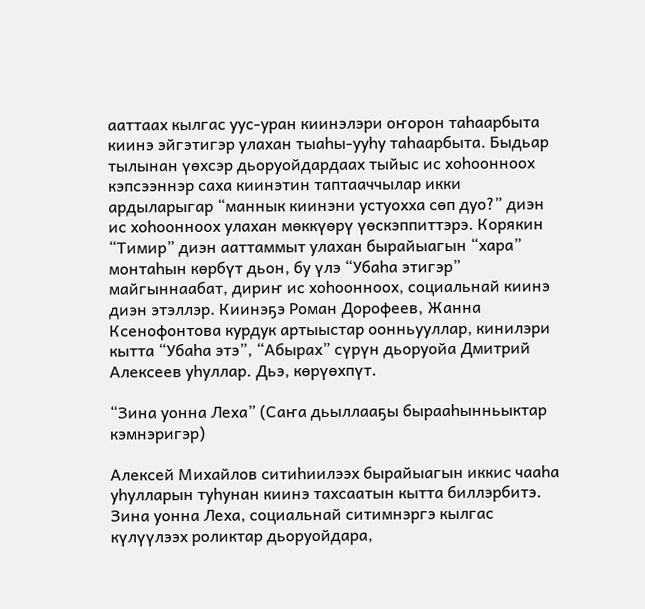ааттаах кылгас уус-уран киинэлэри оҥорон таһаарбыта киинэ эйгэтигэр улахан тыаһы-ууһу таһаарбыта. Быдьар тылынан үөхсэр дьоруойдардаах тыйыс ис хоһоонноох кэпсээннэр саха киинэтин таптааччылар икки ардыларыгар “маннык киинэни устуохха сөп дуо?” диэн ис хоһоонноох улахан мөккүөрү үөскэппиттэрэ. Корякин “Тимир” диэн ааттаммыт улахан бырайыагын “хара” монтаһын көрбүт дьон, бу үлэ “Убаһа этигэр” майгыннаабат, дириҥ ис хоһоонноох, социальнай киинэ диэн этэллэр. Киинэҕэ Роман Дорофеев, Жанна Ксенофонтова курдук артыыстар оонньууллар, кинилэри кытта “Убаһа этэ”, “Абырах” сүрүн дьоруойа Дмитрий Алексеев уһуллар. Дьэ, көрүөхпүт.

“Зина уонна Леха” (Саҥа дьыллааҕы бырааһынньыктар кэмнэригэр)

Алексей Михайлов ситиһиилээх бырайыагын иккис чааһа уһулларын туһунан киинэ тахсаатын кытта биллэрбитэ. Зина уонна Леха, социальнай ситимнэргэ кылгас күлүүлээх роликтар дьоруойдара,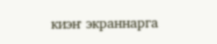киэҥ экраннарга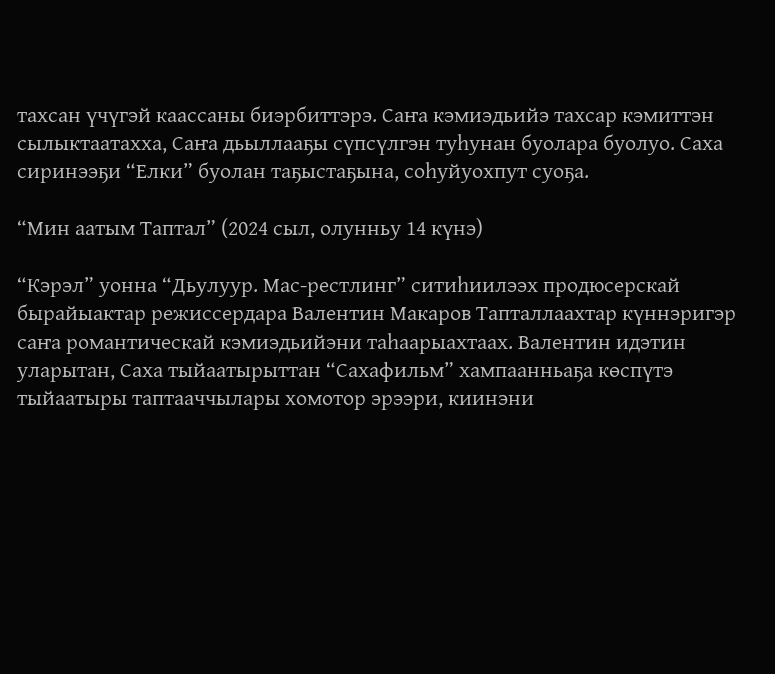тахсан үчүгэй каассаны биэрбиттэрэ. Саҥа кэмиэдьийэ тахсар кэмиттэн сылыктаатахха, Саҥа дьыллааҕы сүпсүлгэн туһунан буолара буолуо. Саха сиринээҕи “Елки” буолан таҕыстаҕына, соһуйуохпут суоҕа.

“Мин аатым Таптал” (2024 сыл, олунньу 14 күнэ)

“Кэрэл” уонна “Дьулуур. Мас-рестлинг” ситиһиилээх продюсерскай бырайыактар режиссердара Валентин Макаров Тапталлаахтар күннэригэр саҥа романтическай кэмиэдьийэни таһаарыахтаах. Валентин идэтин уларытан, Саха тыйаатырыттан “Сахафильм” хампаанньаҕа көспүтэ тыйаатыры таптааччылары хомотор эрээри, киинэни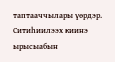таптааччылары үөрдэр. Ситиһиилээх киинэ ырысыабын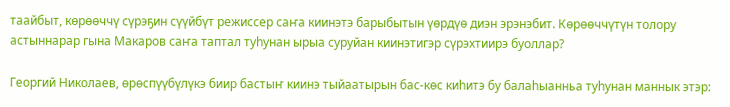таайбыт, көрөөччү сүрэҕин сүүйбүт режиссер саҥа киинэтэ барыбытын үөрдүө диэн эрэнэбит. Көрөөччүтүн толору астыннарар гына Макаров саҥа таптал туһунан ырыа суруйан киинэтигэр сүрэхтиирэ буоллар?

Георгий Николаев, өрөспүүбүлүкэ биир бастыҥ киинэ тыйаатырын бас-көс киһитэ бу балаһыанньа туһунан маннык этэр: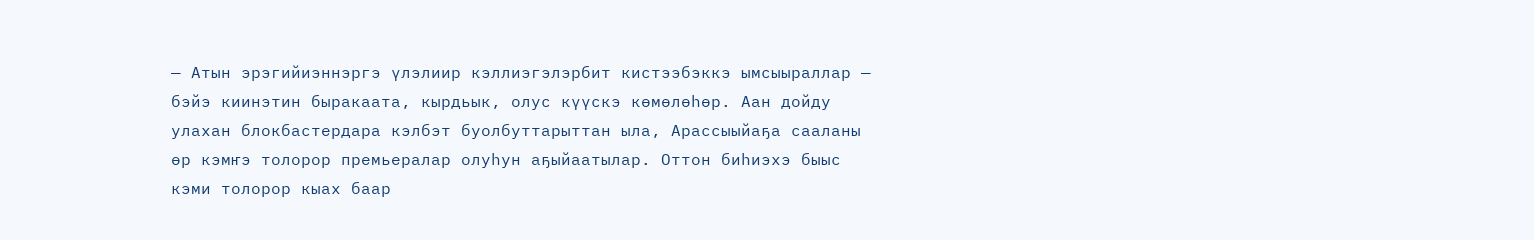— Атын эрэгийиэннэргэ үлэлиир кэллиэгэлэрбит кистээбэккэ ымсыыраллар — бэйэ киинэтин быракаата, кырдьык, олус күүскэ көмөлөһөр. Аан дойду улахан блокбастердара кэлбэт буолбуттарыттан ыла, Арассыыйаҕа сааланы өр кэмҥэ толорор премьералар олуһун аҕыйаатылар. Оттон биһиэхэ быыс кэми толорор кыах баар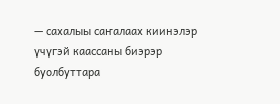— сахалыы саҥалаах киинэлэр үчүгэй каассаны биэрэр буолбуттара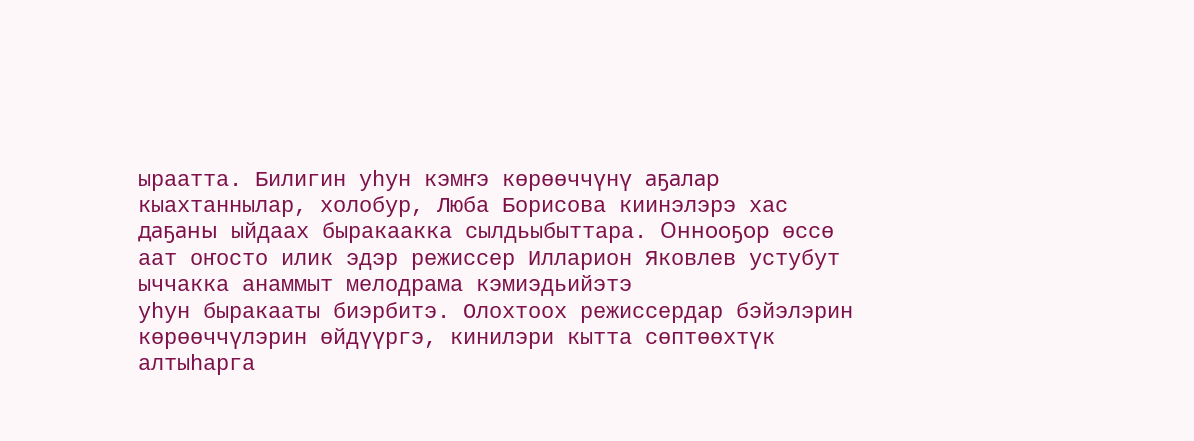ыраатта. Билигин уһун кэмҥэ көрөөччүнү аҕалар кыахтаннылар, холобур, Люба Борисова киинэлэрэ хас даҕаны ыйдаах быракаакка сылдьыбыттара. Оннооҕор өссө аат оҥосто илик эдэр режиссер Илларион Яковлев устубут ыччакка анаммыт мелодрама кэмиэдьийэтэ
уһун быракааты биэрбитэ. Олохтоох режиссердар бэйэлэрин көрөөччүлэрин өйдүүргэ, кинилэри кытта сөптөөхтүк алтыһарга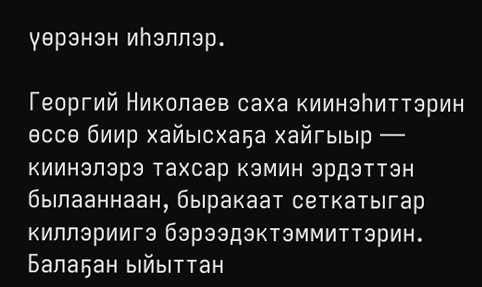үөрэнэн иһэллэр.

Георгий Николаев саха киинэһиттэрин өссө биир хайысхаҕа хайгыыр — киинэлэрэ тахсар кэмин эрдэттэн былааннаан, быракаат сеткатыгар киллэриигэ бэрээдэктэммиттэрин. Балаҕан ыйыттан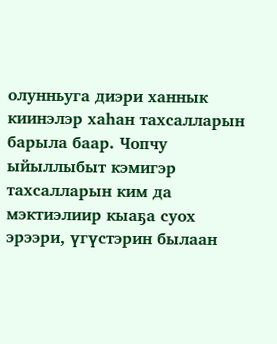олунньуга диэри ханнык киинэлэр хаһан тахсалларын барыла баар. Чопчу ыйыллыбыт кэмигэр тахсалларын ким да мэктиэлиир кыаҕа суох эрээри, үгүстэрин былаан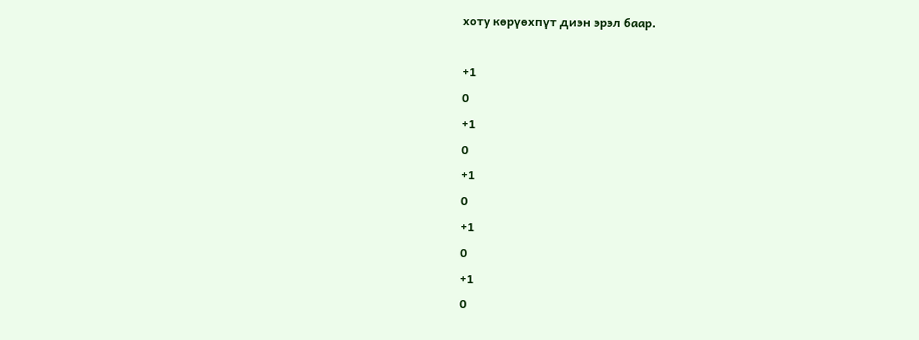хоту көрүөхпүт диэн эрэл баар.

+1
0
+1
0
+1
0
+1
0
+1
0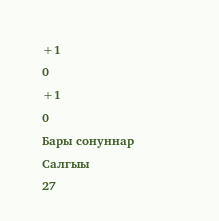+1
0
+1
0
Бары сонуннар
Салгыы
27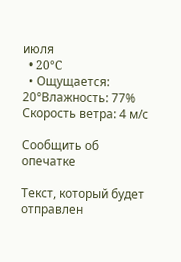июля
  • 20°C
  • Ощущается: 20°Влажность: 77% Скорость ветра: 4 м/с

Сообщить об опечатке

Текст, который будет отправлен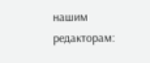нашим редакторам: